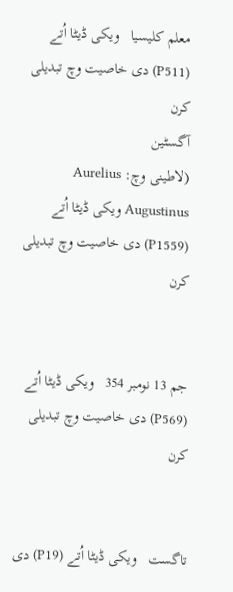معلم کلیسیا   ویکی ڈیٹا اُتے (P511) دی خاصیت وچ تبدیلی کرن
آگسٹین
(لاطینی وچ: Aurelius Augustinus ویکی ڈیٹا اُتے (P1559) دی خاصیت وچ تبدیلی کرن


جم 13 نومبر 354   ویکی ڈیٹا اُتے (P569) دی خاصیت وچ تبدیلی کرن


تاگست   ویکی ڈیٹا اُتے (P19) دی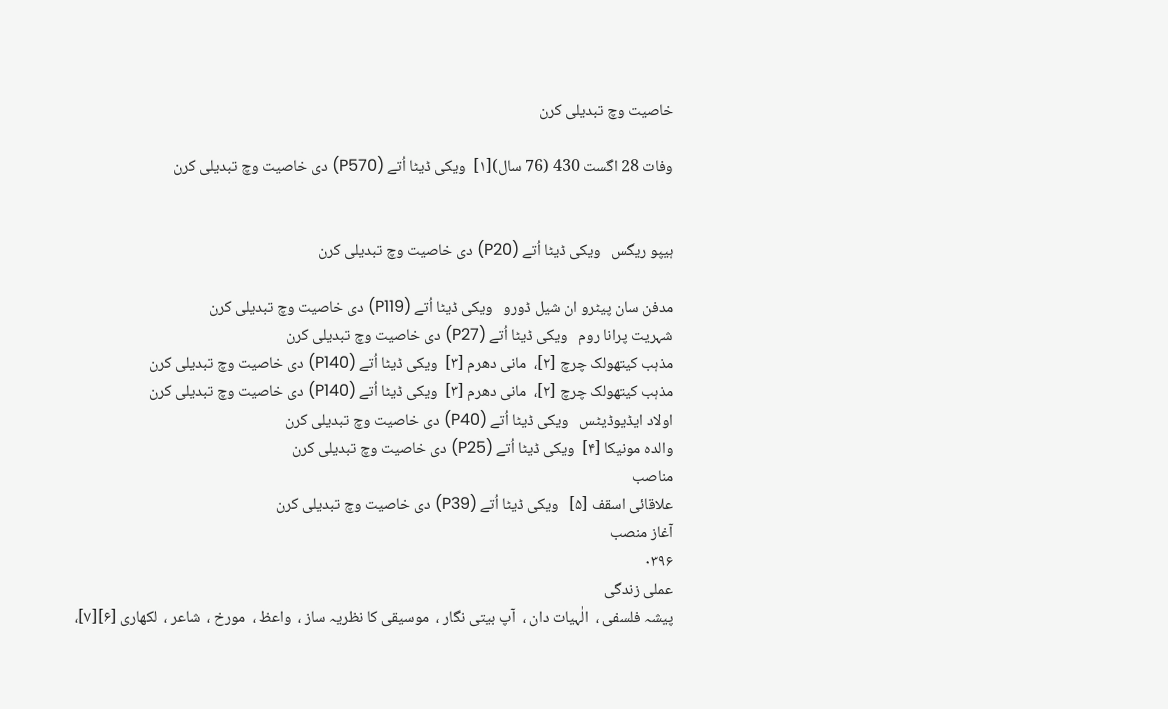خاصیت وچ تبدیلی کرن

وفات 28 اگست 430 (76 سال)[۱]  ویکی ڈیٹا اُتے (P570) دی خاصیت وچ تبدیلی کرن


ہیپو ریگس   ویکی ڈیٹا اُتے (P20) دی خاصیت وچ تبدیلی کرن

مدفن سان پیٹرو ان شیل ڈورو   ویکی ڈیٹا اُتے (P119) دی خاصیت وچ تبدیلی کرن
شہریت پرانا روم   ویکی ڈیٹا اُتے (P27) دی خاصیت وچ تبدیلی کرن
مذہب کیتھولک چرچ [۲]،  مانی دھرم [۳]  ویکی ڈیٹا اُتے (P140) دی خاصیت وچ تبدیلی کرن
مذہب کیتھولک چرچ [۲]،  مانی دھرم [۳]  ویکی ڈیٹا اُتے (P140) دی خاصیت وچ تبدیلی کرن
اولاد ایڈیوڈیٹس   ویکی ڈیٹا اُتے (P40) دی خاصیت وچ تبدیلی کرن
والدہ مونیکا [۴]  ویکی ڈیٹا اُتے (P25) دی خاصیت وچ تبدیلی کرن
مناصب
علاقائی اسقف [۵]   ویکی ڈیٹا اُتے (P39) دی خاصیت وچ تبدیلی کرن
آغاز منصب
۰۳۹۶
عملی زندگی
پیشہ فلسفی ،  الٰہیات دان ،  آپ بیتی نگار ،  موسیقی کا نظریہ ساز ،  واعظ ،  مورخ ،  شاعر ،  لکھاری [۶][۷]،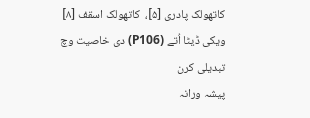کاتھولک پادری [۵]،  کاتھولک اسقف [۸]  ویکی ڈیٹا اُتے (P106) دی خاصیت وچ تبدیلی کرن
پیشہ ورانہ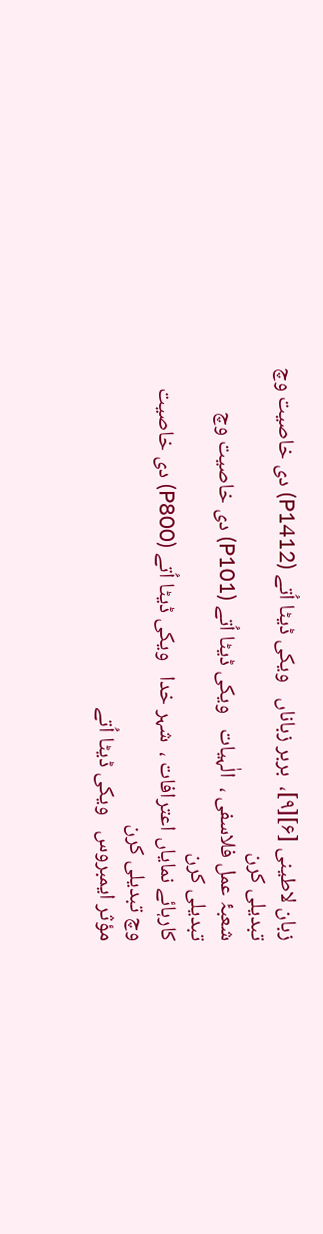زبان لاطینی [۶][۹]،  بربر زباناں   ویکی ڈیٹا اُتے (P1412) دی خاصیت وچ تبدیلی کرن
شعبۂ عمل فلاسفی ،  الٰہیات   ویکی ڈیٹا اُتے (P101) دی خاصیت وچ تبدیلی کرن
کارہائے نمایاں اعترافات ،  شہر خدا   ویکی ڈیٹا اُتے (P800) دی خاصیت وچ تبدیلی کرن
مؤثر ایمبروس   ویکی ڈیٹا اُتے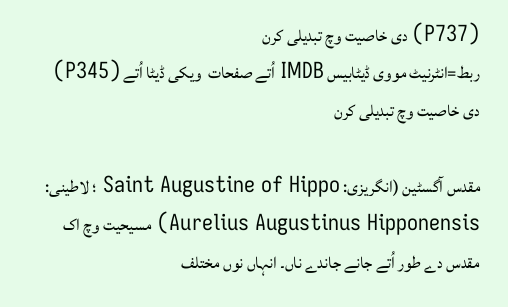(P737) دی خاصیت وچ تبدیلی کرن
ربط=انٹرنیٹ مووی ڈیٹابیس IMDB اُتے صفحات  ویکی ڈیٹا اُتے (P345) دی خاصیت وچ تبدیلی کرن

مقدس آگسٹین (انگریزی: Saint Augustine of Hippo ؛ لاطینی: Aurelius Augustinus Hipponensis) مسیحیت وچ اک مقدس دے طور اُتے جانے جاندے ناں۔ انہاں نوں مختلف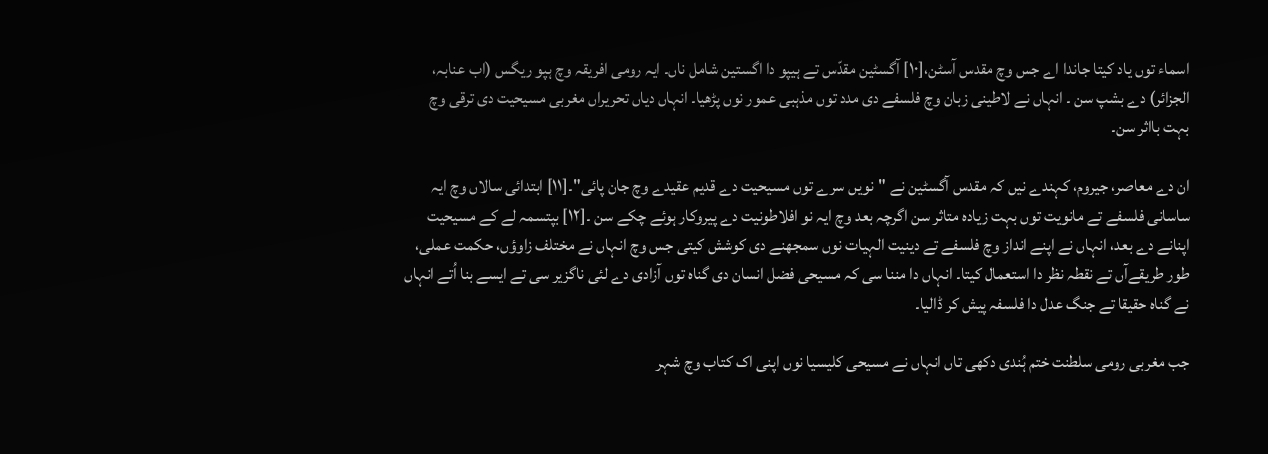اسماء توں یاد کیتا جاندا اے جس وچ مقدس آسٹن،[۱۰] آگسٹین مقدّس تے ہیپو دا اگستین شامل ناں۔ ایہ رومی افریقہ وچ ہپو ریگس (اب عنابہ، الجزائر) دے بشپ سن ۔ انہاں نے لاطینی زبان وچ فلسفے دی مدد توں مذہبی عمور نوں پڑھیا۔ انہاں دیاں تحریراں مغربی مسیحیت دی ترقی وچ بہت بااثر سن۔

ان دے معاصر، جیروم، کہندے نيں کہ مقدس آگسٹین نے "نويں سرے توں مسیحیت دے قدیم عقیدے وچ جان پائی"۔[۱۱] ابتدائی سالاں وچ ایہ ساسانی فلسفے تے مانویت توں بہت زیادہ متاثر سن اگرچہ بعد وچ ایہ نو افلاطونیت دے پیروکار ہوئے چکے سن ۔[۱۲] بپتسمہ لے کے مسیحیت اپنانے دے بعد، انہاں نے اپنے انداز وچ فلسفے تے دینیت الہیات نوں سمجھنے دی کوشش کيتی جس وچ انہاں نے مختلف زاوؤں، حکمت عملی، طور طریقےآں تے نقطہ نظر دا استعمال کیتا۔ انہاں دا مننا سی کہ مسیحی فضل انسان دی گناہ توں آزادی دے لئی ناگزیر سی تے ايسے بنا اُتے انہاں نے گناہ حقیقا تے جنگ عدل دا فلسفہ پیش کر ڈالیا۔

جب مغربی رومی سلطنت ختم ہُندی دکھی تاں انہاں نے مسیحی کلیسیا نوں اپنی اک کتاب وچ شہر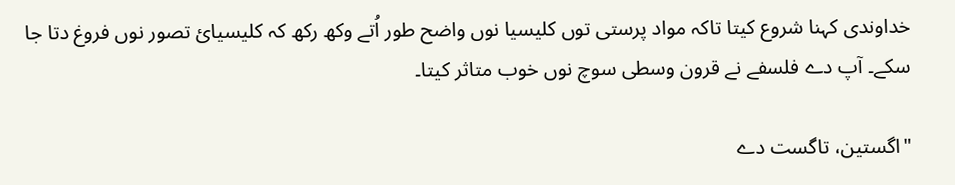خداوندی کہنا شروع کیتا تاکہ مواد پرستی توں کلیسیا نوں واضح طور اُتے وکھ رکھ کہ کلیسیائ تصور نوں فروغ دتا جا سکے۔ آپ دے فلسفے نے قرون وسطی سوچ نوں خوب متاثر کیتا۔

"اگستین، تاگست دے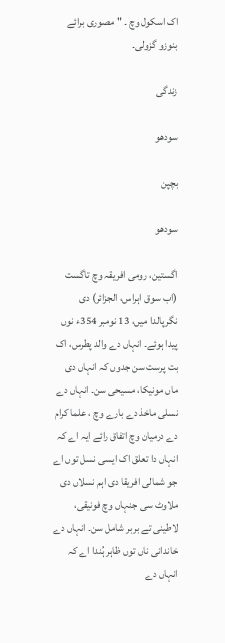اک اسکول وچ ۔ " مصوری برائے بنوزو گزولی۔

زندگی

سودھو

بچپن

سودھو

اگستین، رومی افریقہ وچ تاگست (اب سوق اہراس، الجزائر) دی نگرپالدا ميں، 13 نومبر 354ء نوں پیدا ہوئے۔ انہاں دے والد پطرس، اک بت پرست سن جدوں کہ انہاں دی ماں مونیکا، مسیحی سن۔ انہاں دے نسلی ماخذ دے بارے وچ ، علما کرام دے درمیان وچ اتفاق رائے ایہ اے کہ انہاں دا تعلق اک ایسی نسل توں اے جو شمالی افریقا دی اہم نسلاں دی ملاوٹ سی جنہاں وچ فونیقی، لاطینی تے بربر شامل سن۔ انہاں دے خاندانی ناں توں ظاہر ہُندا اے کہ انہاں دے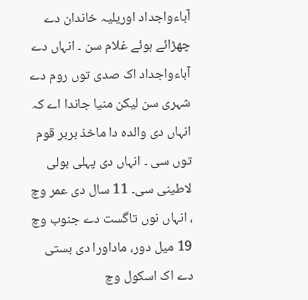آباءواجداد اوریلیہ خاندان دے چھڑائے ہوئے غلام سن ۔ انہاں دے آباءواجداد اک صدی توں روم دے شہری سن لیکن منیا جاندا اے کہ انہاں دی والدہ دا ماخذ بربر قوم توں سی ۔ انہاں دی پہلی بولی لاطینی سی۔ 11 سال دی عمر وچ ، انہاں نوں تاگست دے جنوب وچ 19 میل دور، ماداورا دی بستی دے اک اسکول وچ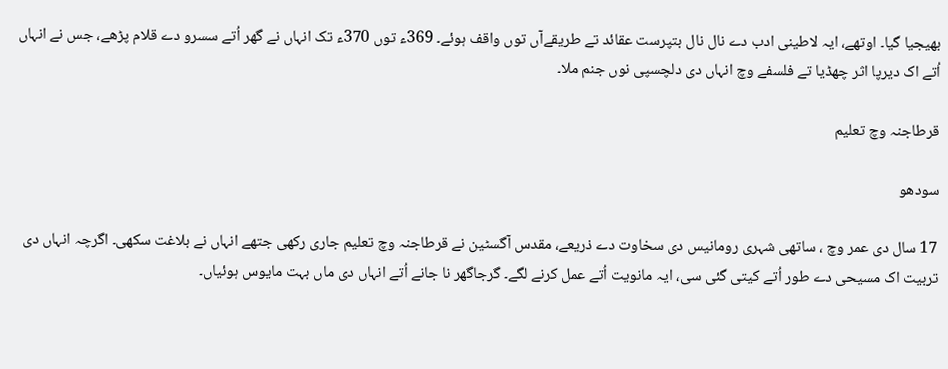بھیجیا گیا۔ اوتھے، ایہ لاطینی ادب دے نال نال بتپرست عقائد تے طریقےآں توں واقف ہوئے۔ 369ء توں 370ء تک انہاں نے گھر اُتے سسرو دے قلام پڑھے، جس نے انہاں اُتے اک دیرپا اثر چھڈیا تے فلسفے وچ انہاں دی دلچسپی نوں جنم ملا۔

قرطاجنہ وچ تعلیم

سودھو

17 سال دی عمر وچ ، ساتھی شہری رومانیس دی سخاوت دے ذریعے، مقدس آگسٹین نے قرطاجنہ وچ تعلیم جاری رکھی جتھے انہاں نے بلاغت سکھی۔ اگرچہ انہاں دی تربیت اک مسیحی دے طور اُتے کيتی گئی سی، ایہ مانویت اُتے عمل کرنے لگے۔ گرجاگھر نا جانے اُتے انہاں دی ماں بہت مایوس ہوئیاں۔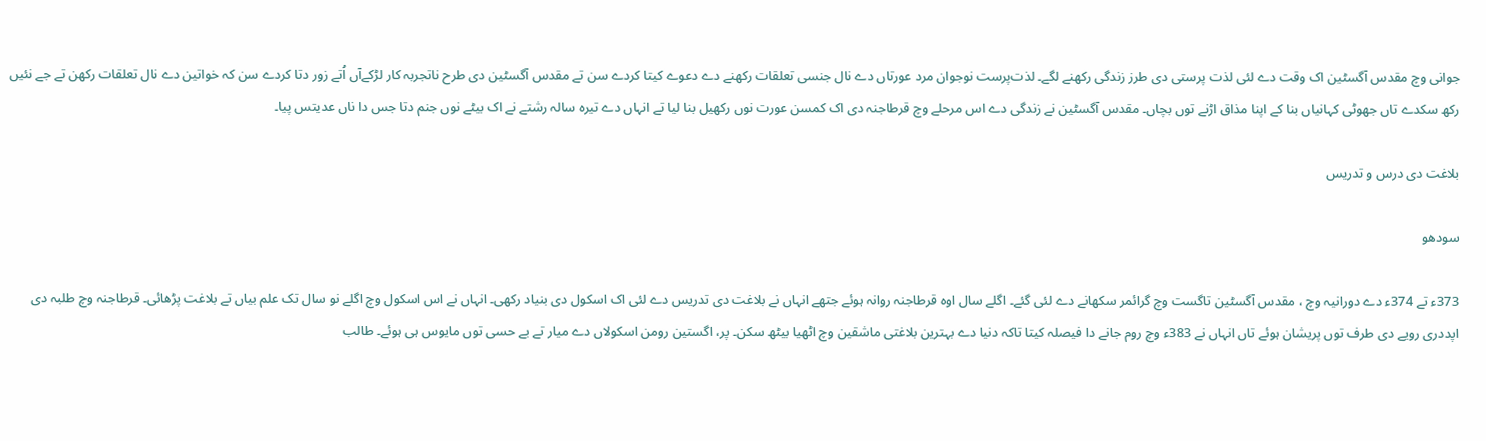جوانی وچ مقدس آگسٹین اک وقت دے لئی لذت پرستی دی طرز زندگی رکھنے لگے۔ لذت‌پرست نوجوان مرد عورتاں دے نال جنسی تعلقات رکھنے دے دعوے کیتا کردے سن تے مقدس آگسٹین دی طرح ناتجربہ کار لڑکےآں اُتے زور دتا کردے سن کہ خواتین دے نال تعلقات رکھن تے جے نئيں رکھ سکدے تاں جھوٹی کہانیاں بنا کے اپنا مذاق اڑنے توں بچاں۔ مقدس آگسٹین نے زندگی دے اس مرحلے وچ قرطاجنہ دی اک کمسن عورت نوں رکھیل بنا لیا تے انہاں دے تیرہ سالہ رشتے نے اک بیٹے نوں جنم دتا جس دا ناں عدیتس پيا۔

بلاغت دی درس و تدریس

سودھو

373ء تے 374ء دے دورانیہ وچ ، مقدس آگسٹین تاگست وچ گرائمر سکھانے دے لئی گئے۔ اگلے سال اوہ قرطاجنہ روانہ ہوئے جتھے انہاں نے بلاغت دی تدریس دے لئی اک اسکول دی بنیاد رکھی۔ انہاں نے اس اسکول وچ اگلے نو سال تک علم بیاں تے بلاغت پڑھائی۔ قرطاجنہ وچ طلبہ دی اپددری رویے دی طرف توں پریشان ہوئے تاں انہاں نے 383ء وچ روم جانے دا فیصلہ کیتا تاکہ دنیا دے بہترین بلاغتی ماشقین وچ اٹھیا بیٹھ سکن۔ پر، اگستین رومن اسکولاں دے میار تے بے حسی توں مایوس ہی ہوئے۔ طالب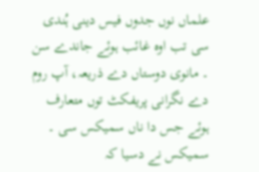علماں نوں جدوں فیس دینی ہُندی سی تب اوہ غائب ہوئے جاندے سن ۔ مانوی دوستاں دے ذریعہ، آپ روم دے نگرانی پریفکٹ توں متعارف ہوئے جس دا ناں سمیکس سی ۔ سمیکس نے دسیا کہ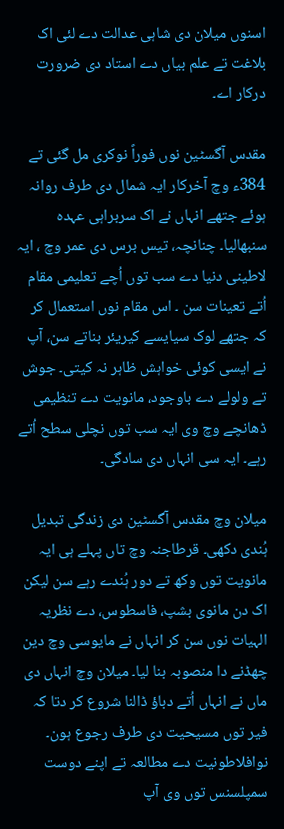اسنوں میلان دی شاہی عدالت دے لئی اک بلاغت تے علم بیاں دے استاد دی ضرورت درکار اے۔

مقدس آگسٹین نوں فوراً نوکری مل گئی تے 384ء وچ آخرکار ایہ شمال دی طرف روانہ ہوئے جتھے انہاں نے اک سربراہی عہدہ سنبھالیا۔ چنانچہ، تیس برس دی عمر وچ ، ایہ لاطینی دنیا دے سب توں اُچے تعلیمی مقام اُتے تعینات سن ۔ اس مقام نوں استعمال کر کہ جتھے لوک سیايسے کیریئر بناتے سن، آپ نے ایسی کوئی خواہش ظاہر نہ کيتی۔ جوش تے ولولے دے باوجود، مانویت دے تنظیمی ڈھانچے وچ وی ایہ سب توں نچلی سطح اُتے رہے۔ ایہ سی انہاں دی سادگی۔

میلان وچ مقدس آگسٹین دی زندگی تبدیل ہُندی دکھی۔ قرطاجنہ وچ تاں پہلے ہی ایہ مانویت توں وکھ تے دور ہُندے رہے سن لیکن اک دن مانوی بشپ، فاسطوس، دے نظریہ الہیات نوں سن کر انہاں نے مایوسی وچ دین چھڈنے دا منصوبہ بنا لیا۔ میلان وچ انہاں دی ماں نے انہاں اُتے دباؤ ڈالنا شروع کر دتا کہ فیر توں مسیحیت دی طرف رجوع ہون۔ نوافلاطونیت دے مطالعہ تے اپنے دوست سمپلسنس توں وی آپ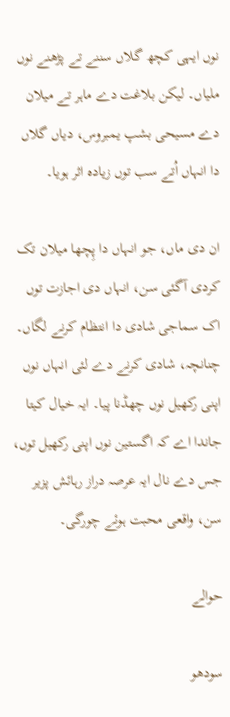نوں ایہی کچھ گلاں سننے تے پڑھنے نوں ملیاں۔ لیکن بلاغت دے ماہر تے میلان دے مسیحی بشپ یمبروس، دیاں گلاں دا انہاں اُتے سب توں زیادہ اثر ہويا۔

ان دی ماں، جو انہاں دا پِچھا میلان تک کردی آگئی سن، انہاں دی اجازت توں اک سماجی شادی دا انتظام کرنے لگاں۔ چنانچہ، شادی کرنے دے لئی انہاں نوں اپنی رکھیل نوں چھڈنا پيا۔ ایہ خیال کیتا جاندا اے کہ اگستین نوں اپنی رکھیل توں، جس دے نال ایہ عرصہ دراز رہائش پزیر سن، واقعی محبت ہوئے چورگی۔

حوالے

سودھو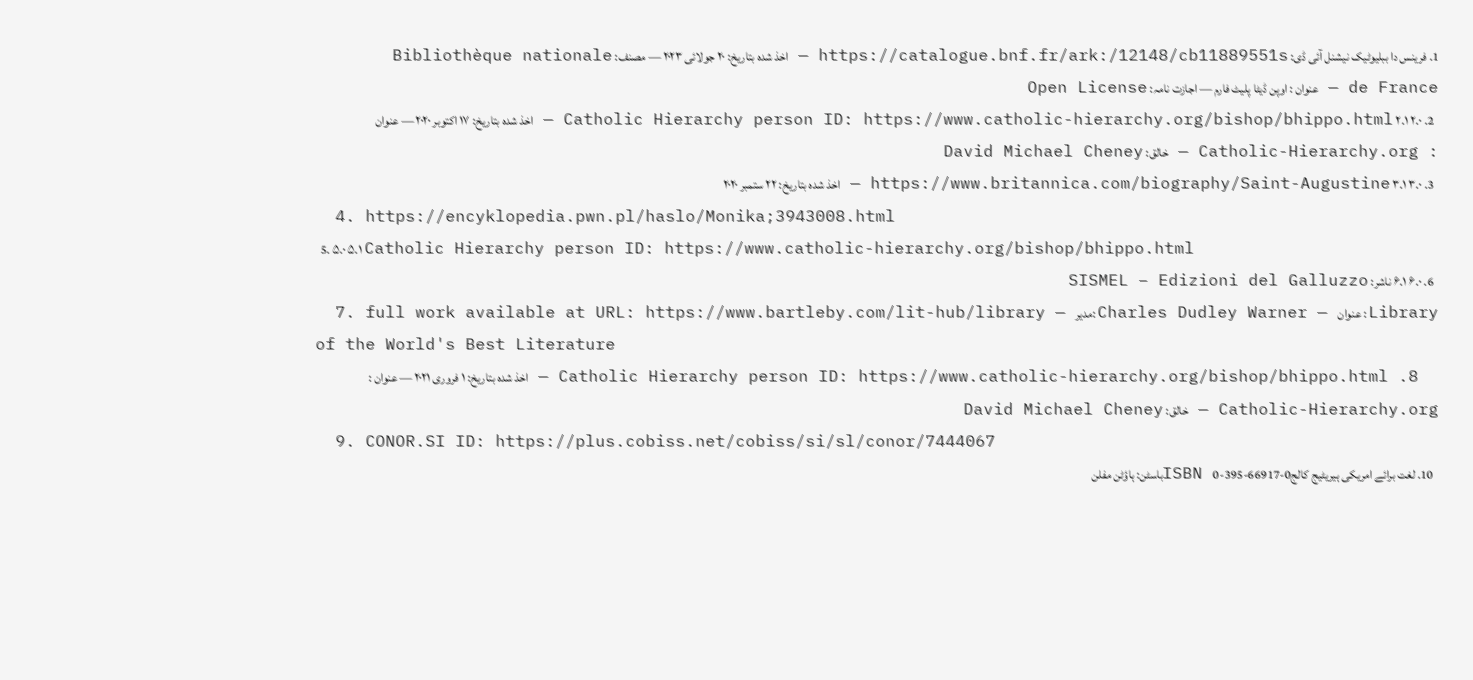1. فرینس دا ببلیوٹیک نیشنل آئی ڈی: https://catalogue.bnf.fr/ark:/12148/cb11889551s — اخذ شدہ بتاریخ: ۲۰ جولائی ۲۰۲۳ — مصنف: Bibliothèque nationale de France — عنوان : اوپن ڈیٹا پلیٹ فارم — اجازت نامہ: Open License
  2. ۲.۰ ۲.۱ Catholic Hierarchy person ID: https://www.catholic-hierarchy.org/bishop/bhippo.html — اخذ شدہ بتاریخ: ۱۷ اکتوبر ۲۰۲۰ — عنوان : Catholic-Hierarchy.org — خالق: David Michael Cheney
  3. ۳.۰ ۳.۱ https://www.britannica.com/biography/Saint-Augustine — اخذ شدہ بتاریخ: ۲۲ ستمبر ۲۰۲۰
  4. https://encyklopedia.pwn.pl/haslo/Monika;3943008.html
  5. ۵.۰ ۵.۱ Catholic Hierarchy person ID: https://www.catholic-hierarchy.org/bishop/bhippo.html
  6. ۶.۰ ۶.۱ ناشر: SISMEL – Edizioni del Galluzzo
  7. full work available at URL: https://www.bartleby.com/lit-hub/library — مدیر: Charles Dudley Warner — عنوان : Library of the World's Best Literature
  8. Catholic Hierarchy person ID: https://www.catholic-hierarchy.org/bishop/bhippo.html — اخذ شدہ بتاریخ: ۱ فروری ۲۰۲۱ — عنوان : Catholic-Hierarchy.org — خالق: David Michael Cheney
  9. CONOR.SI ID: https://plus.cobiss.net/cobiss/si/sl/conor/7444067
  10. لغت برائے امریکی ہیریٹیج کالجISBN 0-395-66917-0باسٹن: ہاؤٹن مفلن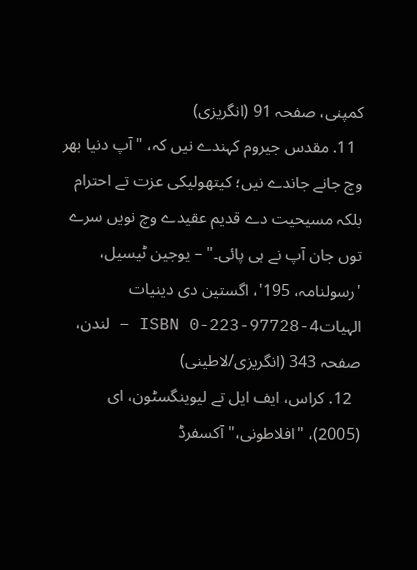کمپنی، صفحہ 91 (انگریزی)
  11. مقدس جیروم کہندے نيں کہ، "آپ دنیا بھر وچ جانے جاندے نيں؛ کیتھولیکی عزت تے احترام بلکہ مسیحیت دے قدیم عقیدے وچ نويں سرے توں جان آپ نے ہی پائی۔" – یوجین ٹیسیل، 'رسولنامہ، 195'، اگستین دی دینیات الہیاتISBN 0-223-97728-4 – لندن، صفحہ 343 (انگریزی/لاطینی)
  12. کراس، ایف ایل تے لیوینگسٹون، ای (2005)، "افلاطونی،" آکسفرڈ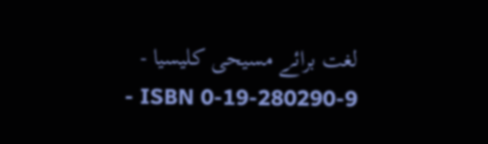لغت برائے مسیحی کلیسیا - ISBN 0-19-280290-9 -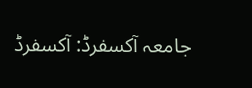جامعہ آکسفرڈ: آکسفرڈ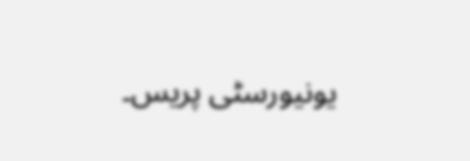یونیورسٹی پریس۔